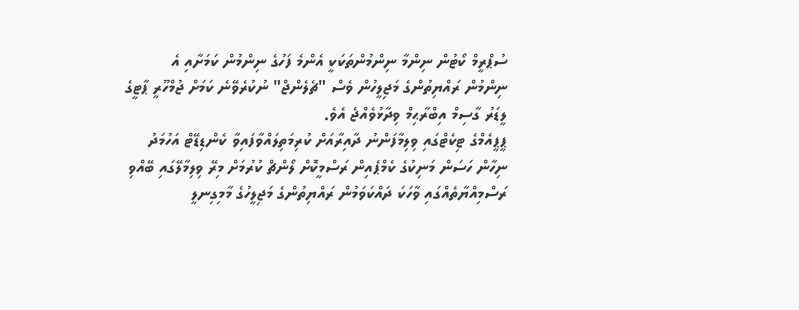ސުޕްރީމް ކޯޓުން ނިންމާ ނިންމުންތަކަކީ އެންމެ ފަހުގެ ނިންމުން ކަމަށާއި އެ ނިންމުން ރައްޔިތުންގެ މަޖިލީހުން ވެސް "ޗެލެންޖް" ނުކުރެވޭނެ ކަމަށް ޖުމްހޫރީ ޕާޓީގެ ލީޑަރު ގާސިމް އިބްރާޙިމް ވިދާޅުވެއްޖެ އެވެ.
ޕީޕީއެމްގެ ޓިކެޓްގައި ވިލިމާފަންނު ދާއިރާއަށް ކުރިމަތިލައްވާފައިވާ ކެންޑިޑޭޓް އަހުމަދު ނިހާން ހަސަން މަނިކުގެ ކެމްޕެއިން ރަސްމީކޮށް ލޯންޗް ކުރުމަށް މިރޭ ވިލިމާލޭގައި ބޭއްވި ރަސްމިއްޔާތެއްގައި ވާހަކަ ދައްކަވަމުން ރައްޔިތުންގެ މަޖިލީހުގެ މާމިގިނލީ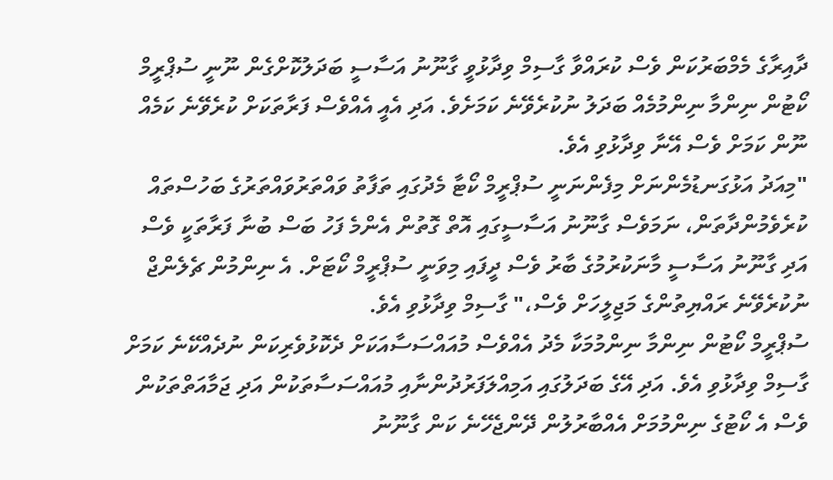ދާއިރާގެ މެމްބަރުކަން ވެސް ކުރައްވާ ގާސިމް ވިދާޅުވީ ގާނޫނު އަސާސީ ބަދަލުކޮށްގެން ނޫނީ ސުޕްރީމް ކޯޓުން ނިންމާ ނިންމުމެއް ބަދަލު ނުކުރެވޭނެ ކަމަށެވެ. އަދި އެއީ އެއްވެސް ފަރާތަކަށް ކުރެވޭނެ ކަމެއް ނޫން ކަމަށް ވެސް އޭނާ ވިދާޅުވި އެވެ.
"މިއަދު އަޅުގަނޑުމެންނަށް މިފެންނަނީ ސުޕްރީމް ކޯޓާ މެދުގައި ތަފާތު ވައްތަރުވައްތަރުގެ ބަހުސްތައް ކުރެވެމުންދާތަން، ނަމަވެސް ގާނޫނު އަސާސީގައި އޮތް ގޮތުން އެންމެ ފަހު ބަސް ބުނާ ފަރާތަކީ ވެސް އަދި ގާނޫނު އަސާސީ މާނަކުރުމުގެ ބާރު ވެސް ދީފައި މިވަނީ ސުޕްރީމް ކޯޓަށް. އެ ނިންމުން ޗެލެންޖް ނުކުރެވޭނެ ރައްޔިތުންގެ މަޖިލީހަށް ވެސް،" ގާސިމް ވިދާޅުވި އެވެ.
ސުޕްރީމް ކޯޓުން ނިންމާ ނިންމުމަކާ މެދު އެއްވެސް މުއައްސަސާއަކަށް ދެކޮޅުވެރިކަން ނުދެއްކޭނެ ކަމަށް ގާސިމް ވިދާޅުވި އެވެ. އަދި އޭގެ ބަދަލުގައި އަމިއްލަފަރުދުންނާއި މުއައްސަސާތަކުން އަދި ޖަމާއަތްތަކުން ވެސް އެ ކޯޓުގެ ނިންމުމަށް އެއްބާރުލުން ދޭންޖެހޭނެ ކަން ގާނޫނު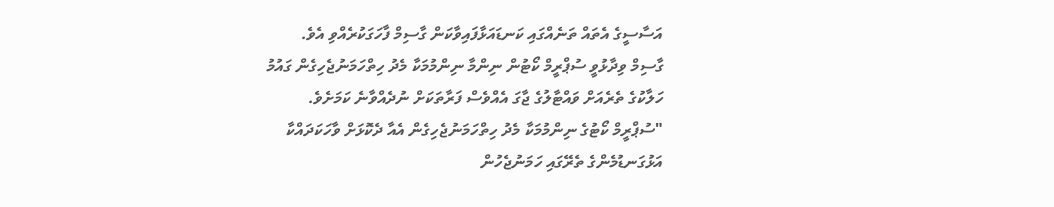އަސާސީގެ އެތައް ތަނެއްގައި ކަނޑައަޅާފައިވާކަން ގާސިމް ފާހަގަކުރެއްވި އެވެ.
ގާސިމް ވިދާޅުވީ ސުޕްރީމް ކޯޓުން ނިންމާ ނިންމުމަކާ މެދު ހިތްހަމަނުޖެހިގެން ގައުމު ހަލާކުގެ ތެރެއަށް ވައްޓާލުގެ ޖާގަ އެއްވެސް ފަރާތަކަށް ނުދެއްވާނެ ކަމަށެވެ.
"ސުޕްރީމް ކޯޓުގެ ނިންމުމަކާ މެދު ހިތްހަމަނުޖެހިގެން އެއާ ދެކޮޅަށް ވާހަކަދައްކާ އަޅުގަނޑުމެންގެ ތެރޭގައި ހަމަނުޖެހުން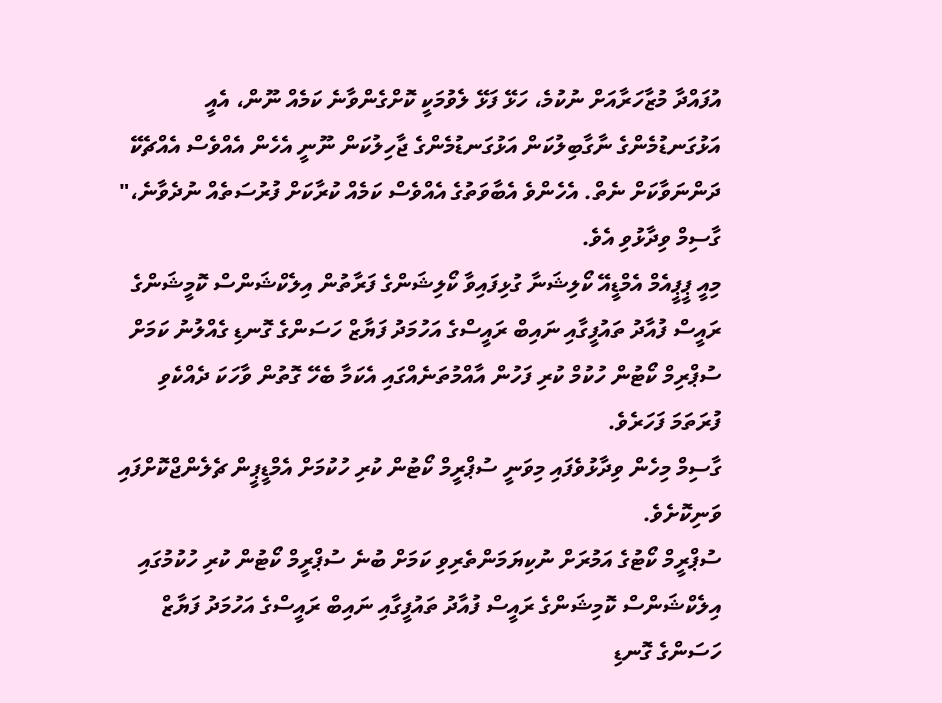އުފައްދާ މުޒާހަރާއަށް ނުކުމެ، ހަޅޭ ފަޅޭ ލެވުމަކީ ކޮށްގެންވާނެ ކަމެއް ނޫން، އެއީ އަޅުގަނޑުމެންގެ ނާގާބިލުކަން އަޅުގަނޑުމެންގެ ޖާހިލުކަން ނޫނީ އެހެން އެއްވެސް އެއްޗެކޭ ދަންނަވާކަށް ނެތް. އެހެންވެ އެބާވަތުގެ އެއްވެސް ކަމެއް ކުރާކަށް ފުރުސަތެއް ނުދެވާނެ،" ގާސިމް ވިދާޅުވި އެވެ.
މިއީ ޕީޕީއެމް އެމްޑީއޭ ކޯލިޝަނާ ގުޅިފައިވާ ކޯލިޝަންގެ ފަރާތުން އިލެކްޝަންސް ކޮމީޝަންގެ ރައީސް ފުއާދު ތައުފީގާއި ނައިބް ރައީސްގެ އަހުމަދު ފަޔާޒް ހަސަންގެ ގޮނޑި ގެއްލުނު ކަމަށް ސުޕްރިމް ކޯޓުން ހުކުމް ކުރި ފަހުން އާއްމުތަނެއްގައި އެކަމާ ބެހޭ ގޮތުން ވާހަކަ ދެއްކެވި ފުރަތަމަ ފަހަރެވެ.
ގާސިމް މިހެން ވިދާޅުވެފައި މިވަނީ ސުޕްރީމް ކޯޓުން ކުރި ހުކުމަށް އެމްޑީޕީން ޗެލެންޖްކޮށްފައި ވަނިކޮށެވެ.
ސުޕްރީމް ކޯޓުގެ އަމުރަށް ނުކިޔަމަންތެރިވި ކަމަށް ބުނެ ސުޕްރީމް ކޯޓުން ކުރި ހުކުމުގައި އިލެކްޝަންސް ކޮމިޝަންގެ ރައީސް ފުއާދު ތައުފީގާއި ނައިބް ރައީސްގެ އަހުމަދު ފަޔާޒް ހަސަންގެ ގޮނޑި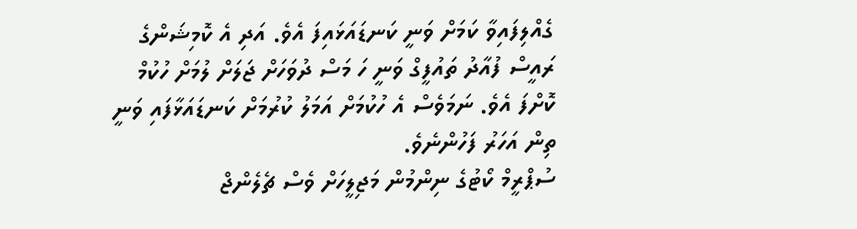ގެއްލިފައިވާ ކަމަށް ވަނީ ކަނޑައަޅައިފަ އެވެ. އަދި އެ ކޮމިޝަންގެ ރައީސް ފުއާދު ތައުފީގް ވަނީ ހަ މަސް ދުވަހަށް ޖަލަށް ލުމަށް ހުކުމް ކޮށްފަ އެވެ. ނަމަވެސް އެ ހުކުމަށް އަމަލު ކުރުމަށް ކަނޑައަޅާފައި ވަނީ ތިން އަހަރު ފަހުންނެވެ.
ސުޕްރީމް ކޯޓުގެ ނިންމުން މަޖިލީހަށް ވެސް ޗެލެންޖް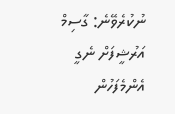ނުކުރެވޭނެ: ގާސިމް
އަރުޝީފަށް ނެގީ
އެންމެފަހުން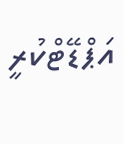އަޕްޑޭޓްކުރީ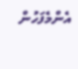އެންމެފަހުން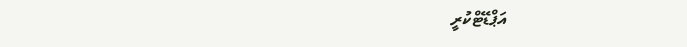އަޕްޑޭޓްކުރީ